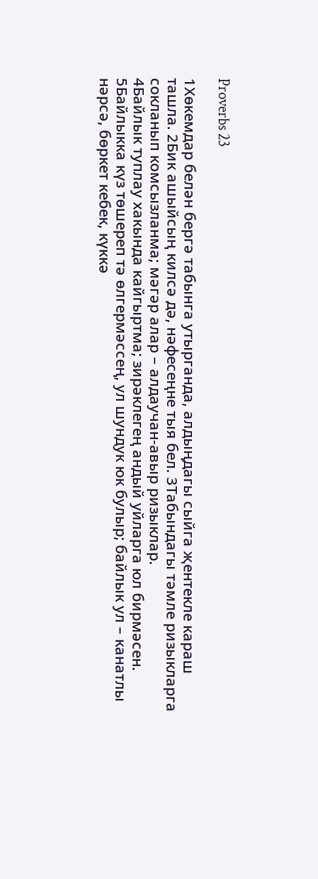Proverbs 23

1Хөкемдар белән бергә табынга утырганда, алдыңдагы сыйга җентекле караш ташла. 2Бик ашыйсың килсә дә, нәфесеңне тыя бел. 3Табындагы тәмле ризыкларга сокланып комсызланма; мәгәр алар – алдаучан-авыр ризыклар.
4Байлык туплау хакында кайгыртма; зирәклегең андый уйларга юл бирмәсен. 5Байлыкка күз төшереп тә өлгермәссең, ул шундук юк булыр; байлык ул – канатлы нәрсә, бөркет кебек, күккә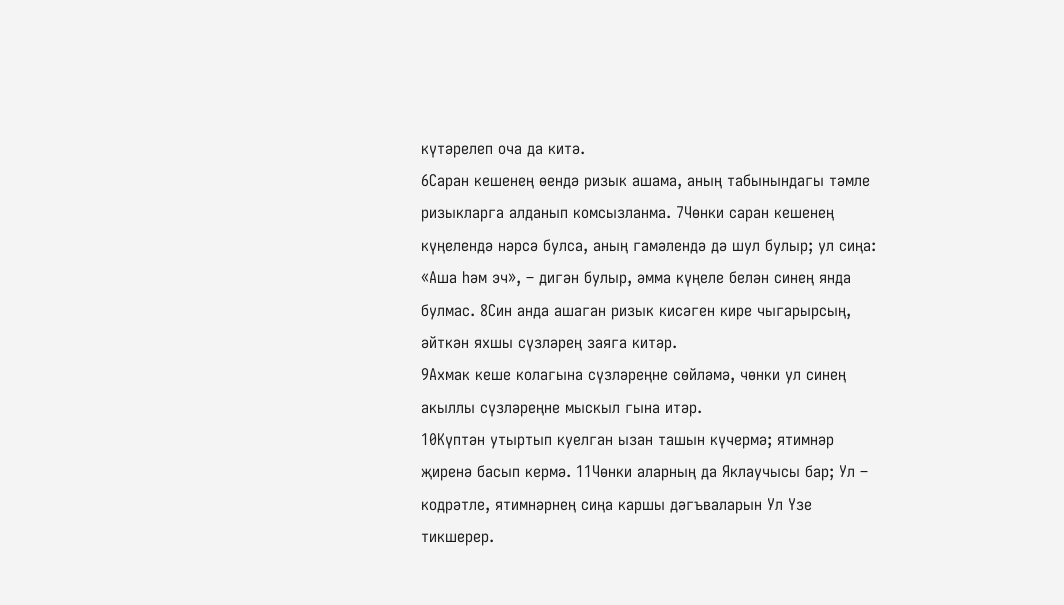күтәрелеп оча да китә.
6Саран кешенең өендә ризык ашама, аның табынындагы тәмле ризыкларга алданып комсызланма. 7Чөнки саран кешенең күңелендә нәрсә булса, аның гамәлендә дә шул булыр; ул сиңа: «Аша һәм эч», – дигән булыр, әмма күңеле белән синең янда булмас. 8Син анда ашаган ризык кисәген кире чыгарырсың, әйткән яхшы сүзләрең заяга китәр.
9Ахмак кеше колагына сүзләреңне сөйләмә, чөнки ул синең акыллы сүзләреңне мыскыл гына итәр.
10Күптән утыртып куелган ызан ташын күчермә; ятимнәр җиренә басып кермә. 11Чөнки аларның да Яклаучысы бар; Ул – кодрәтле, ятимнәрнең сиңа каршы дәгъваларын Ул Үзе тикшерер.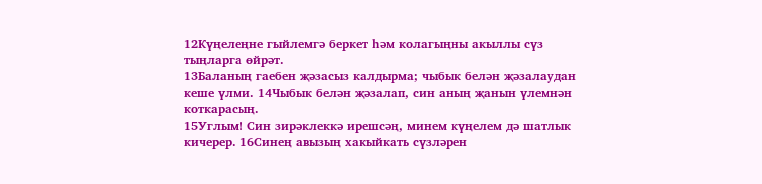12Күңелеңне гыйлемгә беркет һәм колагыңны акыллы сүз тыңларга өйрәт.
13Баланың гаебен җәзасыз калдырма; чыбык белән җәзалаудан кеше үлми. 14Чыбык белән җәзалап, син аның җанын үлемнән коткарасың.
15Углым! Син зирәклеккә ирешсәң, минем күңелем дә шатлык кичерер. 16Синең авызың хакыйкать сүзләрен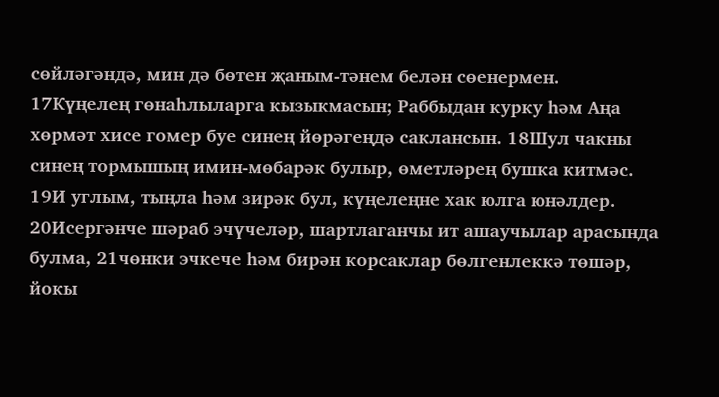сөйләгәндә, мин дә бөтен җаным-тәнем белән сөенермен.
17Күңелең гөнаһлыларга кызыкмасын; Раббыдан курку һәм Аңа хөрмәт хисе гомер буе синең йөрәгеңдә саклансын. 18Шул чакны синең тормышың имин-мөбарәк булыр, өметләрең бушка китмәс.
19И углым, тыңла һәм зирәк бул, күңелеңне хак юлга юнәлдер. 20Исергәнче шәраб эчүчеләр, шартлаганчы ит ашаучылар арасында булма, 21чөнки эчкече һәм бирән корсаклар бөлгенлеккә төшәр, йокы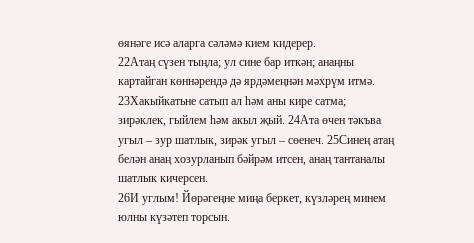өянәге исә аларга сәләмә кием кидерер.
22Атаң сүзен тыңла; ул сине бар иткән; анаңны картайган көннәрендә дә ярдәмеңнән мәхрүм итмә. 23Хакыйкатьне сатып ал һәм аны кире сатма; зирәклек, гыйлем һәм акыл җый. 24Ата өчен тәкъва угыл – зур шатлык, зирәк угыл – сөенеч. 25Синең атаң белән анаң хозурланып бәйрәм итсен, анаң тантаналы шатлык кичерсен.
26И углым! Йөрәгеңне миңа беркет, күзләрең минем юлны күзәтеп торсын.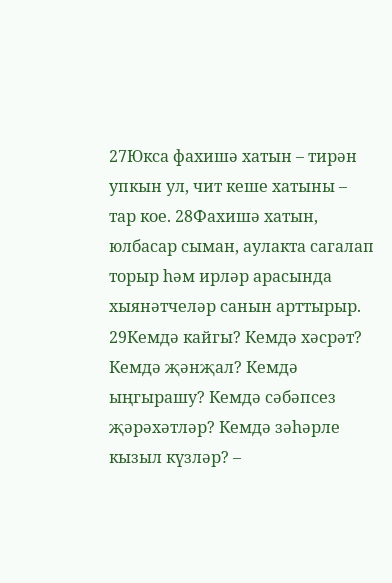27Юкса фахишә хатын – тирән упкын ул, чит кеше хатыны – тар кое. 28Фахишә хатын, юлбасар сыман, аулакта сагалап торыр һәм ирләр арасында хыянәтчеләр санын арттырыр.
29Кемдә кайгы? Кемдә хәсрәт? Кемдә җәнҗал? Кемдә ыңгырашу? Кемдә сәбәпсез җәрәхәтләр? Кемдә зәһәрле кызыл күзләр? –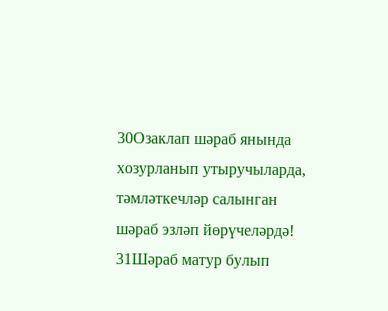30Озаклап шәраб янында хозурланып утыручыларда, тәмләткечләр салынган шәраб эзләп йөрүчеләрдә! 31Шәраб матур булып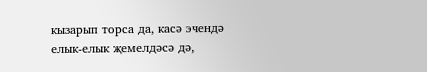кызарып торса да, касә эчендә елык-елык җемелдәсә дә,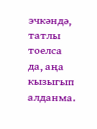эчкәндә, татлы тоелса да, аңа кызыгып алданма.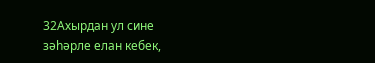32Ахырдан ул сине зәһәрле елан кебек,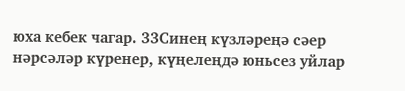юха кебек чагар. 33Синең күзләреңә сәер нәрсәләр күренер, күңелеңдә юньсез уйлар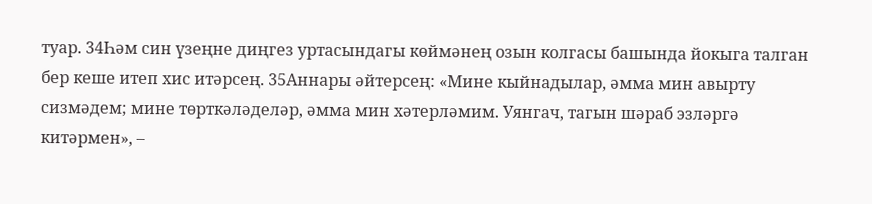туар. 34Һәм син үзеңне диңгез уртасындагы көймәнең озын колгасы башында йокыга талган бер кеше итеп хис итәрсең. 35Аннары әйтерсең: «Мине кыйнадылар, әмма мин авырту сизмәдем; мине төрткәләделәр, әмма мин хәтерләмим. Уянгач, тагын шәраб эзләргә китәрмен», –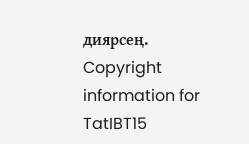диярсең.
Copyright information for TatIBT15